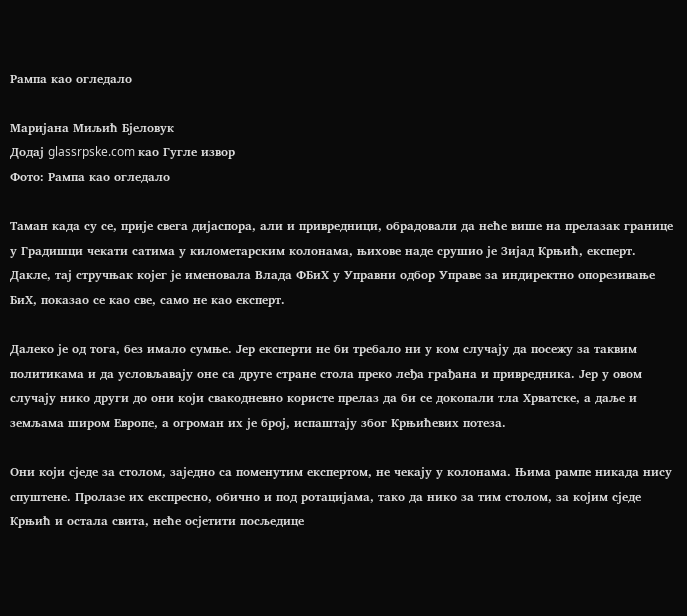Рампа као огледало

Маријана Миљић Бјеловук
Додај glassrpske.com као Гугле извор
Фото: Рампа као огледало

Таман када су се, прије свега дијаспора, али и привредници, обрадовали да неће више на прелазак границе у Градишци чекати сатима у километарским колонама, њихове наде срушио је Зијад Крњић, експерт. Дакле, тај стручњак којег је именовала Влада ФБиХ у Управни одбор Управе за индиректно опорезивање БиХ, показао се као све, само не као експерт.

Далеко је од тога, без имало сумње. Јер експерти не би требало ни у ком случају да посежу за таквим политикама и да условљавају оне са друге стране стола преко леђа грађана и привредника. Јер у овом случају нико други до они који свакодневно користе прелаз да би се докопали тла Хрватске, а даље и земљама широм Европе, а огроман их је број, испаштају због Крњићевих потеза.

Они који сједе за столом, заједно са поменутим експертом, не чекају у колонама. Њима рампе никада нису спуштене. Пролазе их експресно, обично и под ротацијама, тако да нико за тим столом, за којим сједе Крњић и остала свита, неће осјетити посљедице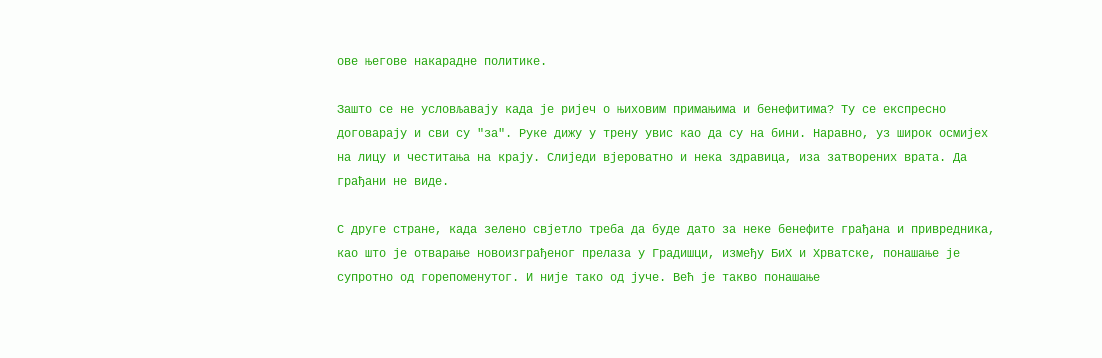ове његове накарадне политике.

Зашто се не условљавају када је ријеч о њиховим примањима и бенефитима? Ту се експресно договарају и сви су "за". Руке дижу у трену увис као да су на бини. Наравно, уз широк осмијех на лицу и честитања на крају. Слиједи вјероватно и нека здравица, иза затворених врата. Да грађани не виде.

С друге стране, када зелено свјетло треба да буде дато за неке бенефите грађана и привредника, као што је отварање новоизграђеног прелаза у Градишци, између БиХ и Хрватске, понашање је супротно од горепоменутог. И није тако од јуче. Већ је такво понашање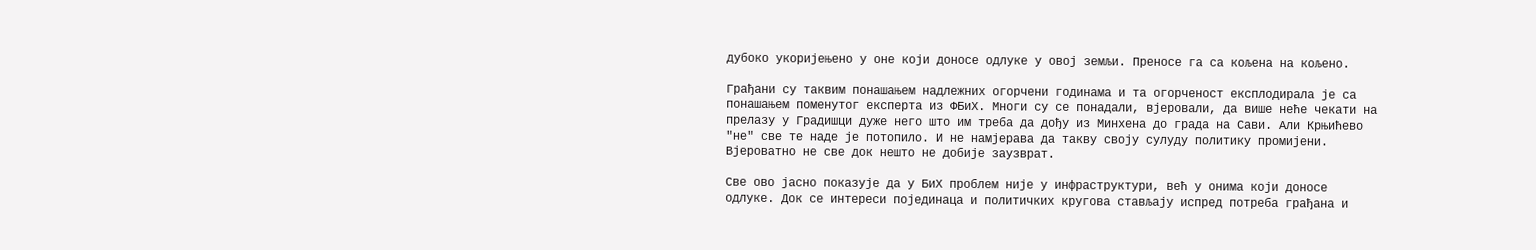дубоко укоријењено у оне који доносе одлуке у овој земљи. Преносе га са кољена на кољено.

Грађани су таквим понашањем надлежних огорчени годинама и та огорченост експлодирала је са понашањем поменутог експерта из ФБиХ. Многи су се понадали, вјеровали, да више неће чекати на прелазу у Градишци дуже него што им треба да дођу из Минхена до града на Сави. Али Крњићево "не" све те наде је потопило. И не намјерава да такву своју сулуду политику промијени. Вјероватно не све док нешто не добије заузврат.

Све ово јасно показује да у БиХ проблем није у инфраструктури, већ у онима који доносе одлуке. Док се интереси појединаца и политичких кругова стављају испред потреба грађана и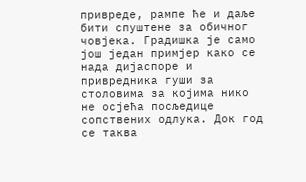привреде, рампе ће и даље бити спуштене за обичног човјека. Градишка је само још један примјер како се нада дијаспоре и привредника гуши за столовима за којима нико не осјећа посљедице сопствених одлука. Док год се таква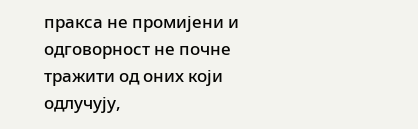пракса не промијени и одговорност не почне тражити од оних који одлучују,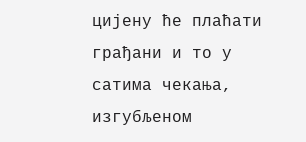цијену ће плаћати грађани и то у сатима чекања, изгубљеном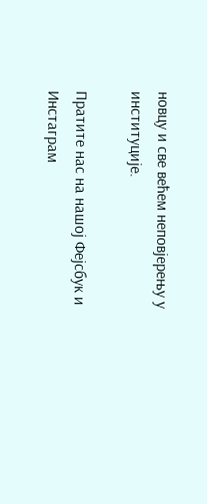новцу и све већем неповјерењу у институције.

Пратите нас на нашој Фејсбук и Инстаграм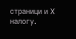страници и X налогу.